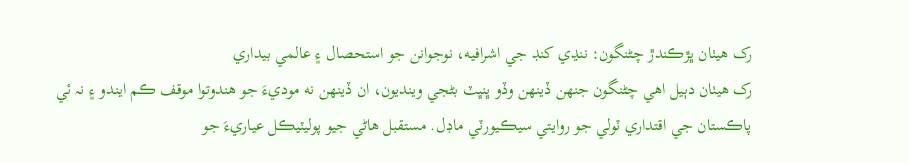رک هيٺان ڀڙڪندڙ چڻنگون: ننڍي کنڊ جي اشرافيه، نوجوانن جو استحصال ۽ عالمي بيداري
رک هيٺان دٻيل اهي چڻنگون جنهن ڏينهن وڏو ڀنڀٽ بڻجي وينديون، ان ڏينهن نه موديءَ جو هندوتوا موقف ڪم ايندو ۽ نہ ئي پاڪستان جي اقتداري ٽولي جو روايتي سيڪيورٽي ماڊل. مستقبل هاڻي جيو پوليٽيڪل عياريءَ جو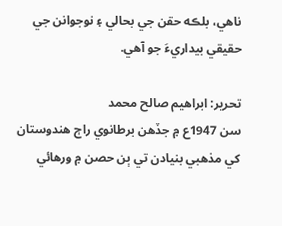ناهي، بلڪه حقن جي بحالي ۽ نوجوانن جي حقيقي بيداريءَ جو آهي.

تحرير: ابراهيم صالح محمد
سن 1947ع ۾ جڏهن برطانوي راڄ هندوستان کي مذهبي بنيادن تي ٻن حصن ۾ ورھائي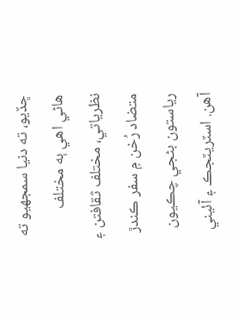ڇڏيو، ته دنيا سمجھيو ته هاڻي اهي ٻه مختلف نظرياتي، مختلف ثقافتن ۽ متضاد رُخن ۾ سفر ڪندڙ رياستون بڻجي چڪيون آهن. اسٽريٽجڪ ۽ آئيني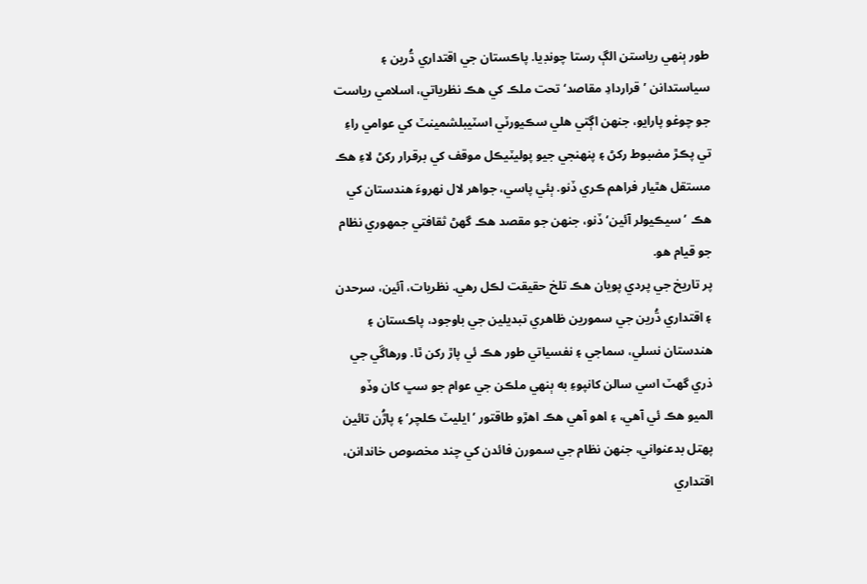طور ٻنهي رياستن الڳ رستا چونڊيا. پاڪستان جي اقتداري ڌُرين ۽ سياستدانن ’قراردادِ مقاصد‘ تحت ملڪ کي هڪ نظرياتي، اسلامي رياست جو چوغو پارايو، جنهن اڳتي هلي سڪيورٽي اسٽيبلشمينٽ کي عوامي راءِ تي پڪڙ مضبوط رکڻ ۽ پنهنجي جيو پوليٽيڪل موقف کي برقرار رکڻ لاءِ هڪ مستقل هٿيار فراهم ڪري ڏنو. ٻئي پاسي، جواهر لال نهروءَ هندستان کي هڪ ’سيڪيولر آئين‘ ڏنو، جنهن جو مقصد هڪ گھڻ ثقافتي جمهوري نظام جو قيام هو.
پر تاريخ جي پردي پويان هڪ تلخ حقيقت لڪل رهي. نظريات، آئين، سرحدن ۽ اقتداري ڌُرين جي سمورين ظاهري تبديلين جي باوجود، پاڪستان ۽ هندستان نسلي، سماجي ۽ نفسياتي طور هڪ ئي پاڙ رکن ٿا. ورهاڱي جي ذري گھٽ اسي سالن کانپوءِ به ٻنهي ملڪن جي عوام جو سڀ کان وڏو الميو هڪ ئي آهي، ۽ اهو آهي هڪ اهڙو طاقتور ’ايليٽ ڪلچر‘ ۽ پاڙُن تائين پهتل بدعنواني، جنهن نظام جي سمورن فائدن کي چند مخصوص خاندانن، اقتداري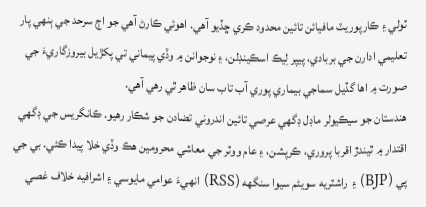ٽولي ۽ ڪارپوريٽ مافيائن تائين محدود ڪري ڇڏيو آهي. اهوئي ڪارڻ آهي جو اڄ سرحد جي ٻنهي پار تعليمي ادارن جي بربادي، پيپر لِيڪ اسڪينڊلن، ۽ نوجوانن ۾ وڏي پيماني تي پکڙيل بيروزگاريءَ جي صورت ۾ اها گڏيل سماجي بيماري پوري آب تاب سان ظاهر ٿي رهي آهي.
هندستان جو سيڪيولر ماڊل ڊگھي عرصي تائين اندروني تضادن جو شڪار رهيو. ڪانگريس جي ڊگھي اقتدار ۾ ٿيندڙ اقربا پروري، ڪرپشن، ۽ عام ووٽر جي معاشي محرومين هڪ وڏي خلا پيدا ڪئي. بي جي پي (BJP) ۽ راشٽريه سويئم سيوا سنگهه (RSS) انهيءَ عوامي مايوسي ۽ اشرافيه خلاف غصي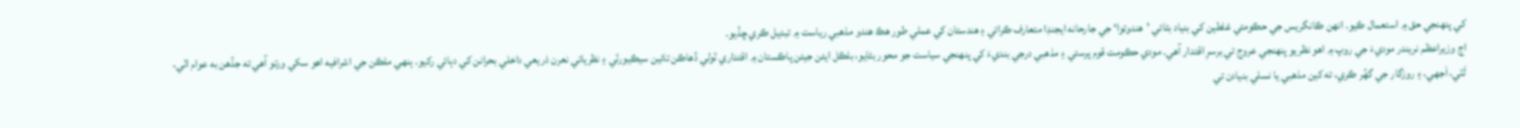کي پنهنجي حق ۾ استعمال ڪيو. انهن ڪانگريس جي حڪومتي غلطين کي بنياد بڻائي ’هندوتوا‘ جي جارحانه ايجنڊا متعارف ڪرائي ۽ هندستان کي عملي طور هڪ هندو مذهبي رياست ۾ تبديل ڪري ڇڏيو.
اڄ وزيراعظم نريندر موديءَ جي روپ ۾ اهو نظريو پنهنجي عروج تي برسرِ اقتدار آهي. مودي حڪومت قوم پرستي ۽ مذهبي درجي بنديءَ کي پنهنجي سياست جو محور بڻايو، بلڪل ايئن جيئن پاڪستان ۾ اقتداري ٽولي ڏهاڪن تائين سيڪيورٽي ۽ نظرياتي نعرن ذريعي داخلي بحرانن کي دٻائي رکيو. ٻنهي ملڪن جي اشرافيه اهو سکي ورتو آهي ته جڏهن به عوام اٽي، لَٽي، اَجھي، ۽ روزگار جي گھُر ڪري، ته کين مذهبي يا نسلي بنيادن تي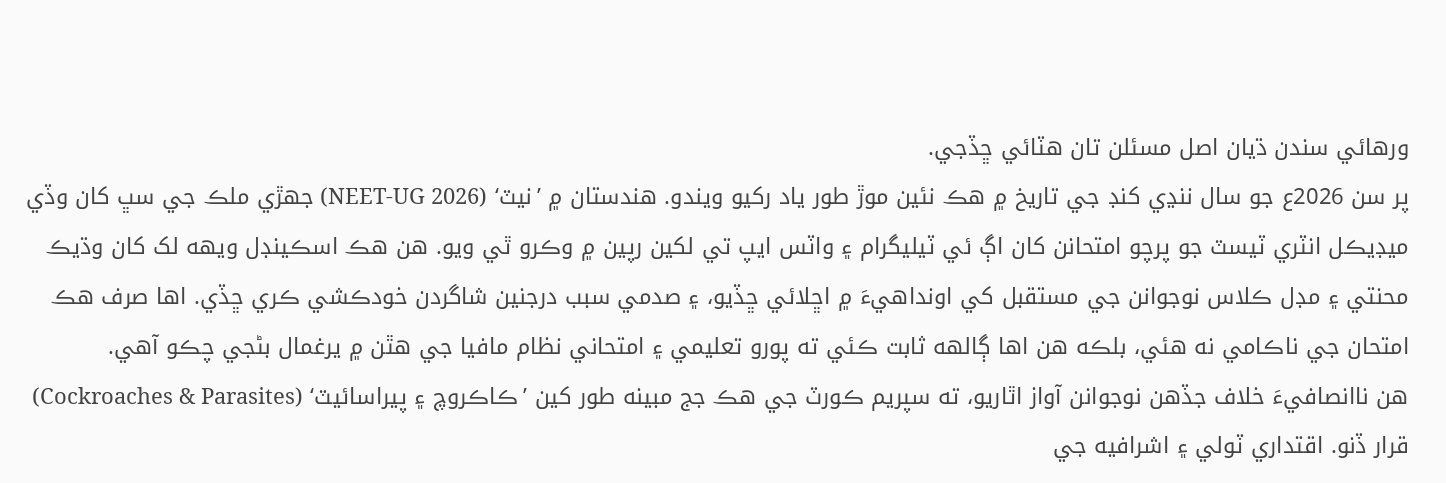ورھائي سندن ڌيان اصل مسئلن تان هٽائي ڇڏجي.
پر سن 2026ع جو سال ننڍي کنڊ جي تاريخ ۾ هڪ نئين موڙ طور ياد رکيو ويندو. هندستان ۾ ’نيٽ‘ (NEET-UG 2026) جهڙي ملڪ جي سڀ کان وڏي ميڊيڪل انٽري ٽيسٽ جو پرچو امتحانن کان اڳ ئي ٽيليگرام ۽ واٽس ايپ تي لکين رپين ۾ وڪرو ٿي ويو. هن هڪ اسڪينڊل ويهه لک کان وڌيڪ محنتي ۽ مڊل ڪلاس نوجوانن جي مستقبل کي اونداهيءَ ۾ اڇلائي ڇڏيو، ۽ صدمي سبب درجنين شاگردن خودڪشي ڪري ڇڏي. اها صرف هڪ امتحان جي ناڪامي نه هئي، بلڪه هن اها ڳالهه ثابت ڪئي ته پورو تعليمي ۽ امتحاني نظام مافيا جي هٿن ۾ يرغمال بڻجي چڪو آهي.
هن ناانصافيءَ خلاف جڏهن نوجوانن آواز اٿاريو، ته سپريم ڪورٽ جي هڪ جج مبينه طور کين ’ڪاڪروچ ۽ پيراسائيٽ‘ (Cockroaches & Parasites) قرار ڏنو. اقتداري ٽولي ۽ اشرافيه جي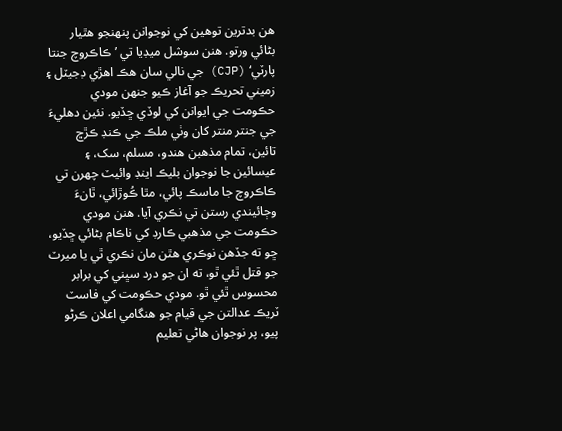هن بدترين توهين کي نوجوانن پنهنجو هٿيار بڻائي ورتو. ھنن سوشل ميڊيا تي ’ڪاڪروچ جنتا پارٽي‘ (CJP) جي نالي سان هڪ اهڙي ڊجيٽل ۽ زميني تحريڪ جو آغاز ڪيو جنهن مودي حڪومت جي ايوانن کي لوڏي ڇڏيو. نئين دهليءَ جي جنتر منتر کان وٺي ملڪ جي ڪنڊ ڪڙڇ تائين، تمام مذهبن هندو، مسلم، سک، ۽ عيسائين جا نوجوان بليڪ اينڊ وائيٽ چهرن تي ڪاڪروچ جا ماسڪ پائي، مٿا ڪُوڙائي، ٿانءَ وڄائيندي رستن تي نڪري آيا. ھنن مودي حڪومت جي مذهبي ڪارڊ کي ناڪام بڻائي ڇڏيو، ڇو ته جڏهن نوڪري هٿن مان نڪري ٿي يا ميرٽ جو قتل ٿئي ٿو، ته ان جو درد سڀني کي برابر محسوس ٿئي ٿو. مودي حڪومت کي فاسٽ ٽريڪ عدالتن جي قيام جو هنگامي اعلان ڪرڻو پيو، پر نوجوان هاڻي تعليم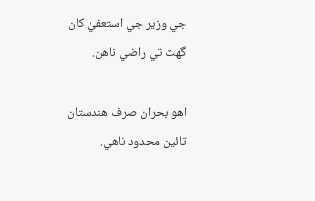جي وزير جي استعفيٰ کان گھٽ تي راضي ناهن.

اهو بحران صرف هندستان تائين محدود ناهي.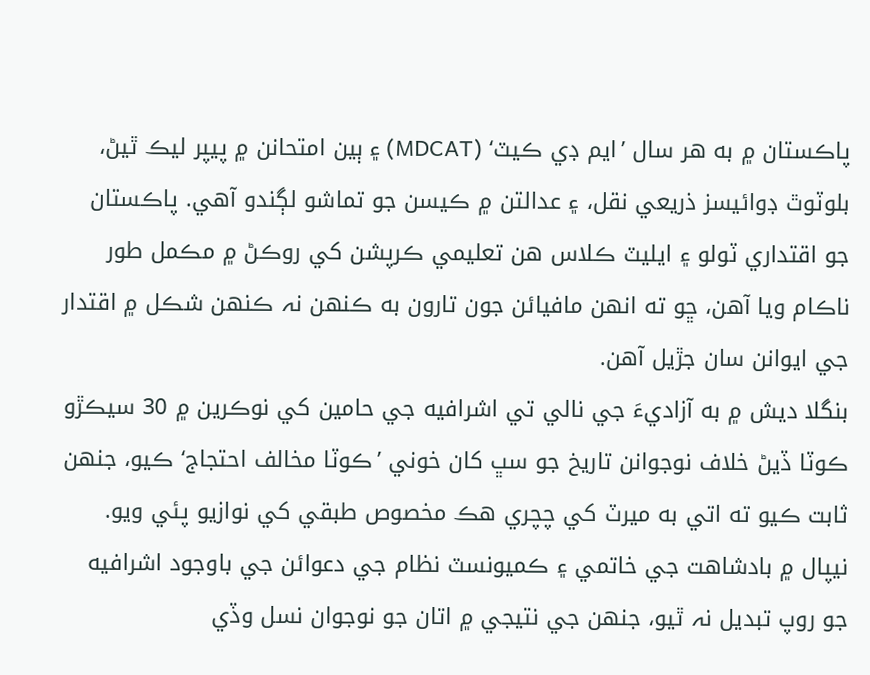پاڪستان ۾ به هر سال ’ايم ڊي ڪيٽ‘ (MDCAT) ۽ ٻين امتحانن ۾ پيپر ليڪ ٿيڻ، بلوٽوٿ ڊوائيسز ذريعي نقل، ۽ عدالتن ۾ ڪيسن جو تماشو لڳندو آهي. پاڪستان جو اقتداري ٽولو ۽ ايليٽ ڪلاس هن تعليمي ڪرپشن کي روڪڻ ۾ مڪمل طور ناڪام ويا آهن، ڇو ته انهن مافيائن جون تارون به ڪنهن نہ ڪنهن شڪل ۾ اقتدار جي ايوانن سان جڙيل آهن.
بنگلا ديش ۾ به آزاديءَ جي نالي تي اشرافيه جي حامين کي نوڪرين ۾ 30 سيڪڙو ڪوٽا ڏيڻ خلاف نوجوانن تاريخ جو سڀ کان خوني ’ڪوٽا مخالف احتجاج‘ ڪيو، جنهن ثابت ڪيو ته اتي به ميرٽ کي چچري هڪ مخصوص طبقي کي نوازيو پئي ويو. نيپال ۾ بادشاهت جي خاتمي ۽ ڪميونسٽ نظام جي دعوائن جي باوجود اشرافيه جو روپ تبديل نہ ٿيو، جنهن جي نتيجي ۾ اتان جو نوجوان نسل وڏي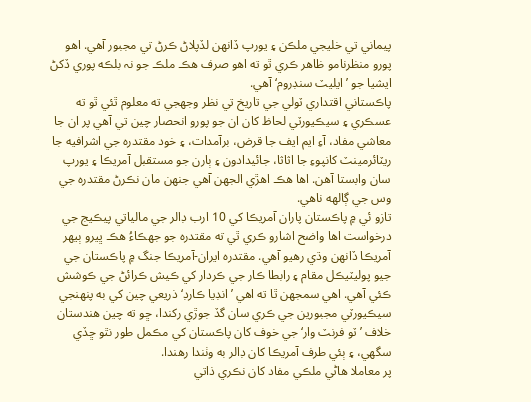پيماني تي خليجي ملڪن ۽ يورپ ڏانھن لڏپلاڻ ڪرڻ تي مجبور آهي. اهو پورو منظرنامو ظاهر ڪري ٿو ته اهو صرف هڪ ملڪ جو نہ بلڪه پوري ڏکڻ ايشيا جو ’ايليٽ سنڊروم‘ آهي.
پاڪستاني اقتداري ٽولي جي تاريخ تي نظر وجهجي ته معلوم ٿئي ٿو ته عسڪري ۽ سيڪيورٽي لحاظ کان ان جو پورو انحصار چين تي آهي پر ان جا معاشي مفاد، آءِ ايم ايف جا قرض، برآمدات، ۽ خود مقتدره جي اشرافيه جا ريٽائرمينٽ کانپوءِ جا اثاثا، جائيدادون ۽ ٻارن جو مستقبل آمريڪا ۽ يورپ سان وابستا آهن. اها هڪ اهڙي الجھن آهي جنهن مان نڪرڻ مقتدره جي وس جي ڳالهه ناهي.
تازو ئي ۾ پاڪستان پاران آمريڪا کي 10 ارب ڊالر جي مالياتي پيڪيج جي درخواست اها واضح اشارو ڪري ٿي ته مقتدره جو جھڪاءُ هڪ ڀيرو ٻيهر آمريڪا ڏانهن وڌي رهيو آهي. مقتدره ايران-آمريڪا جنگ ۾ پاڪستان جي جيو پوليٽيڪل مقام ۽ رابطا ڪار جي ڪردار کي ڪيش ڪرائڻ جي ڪوشش ڪئي آهي. اهي سمجهن ٿا ته اهي ’انڊيا ڪارڊ‘ ذريعي چين کي به پنهنجي سيڪيورٽي مجبورين جي ڪري سان گڏ جوڙي رکندا، ڇو ته چين هندستان خلاف ’ٽو فرنٽ وار‘ جي خوف کان پاڪستان کي مڪمل طور نٿو ڇڏي سگهي، ۽ ٻئي طرف آمريڪا کان ڊالر به وٺندا رهندا.
پر معاملا هاڻي ملڪي مفاد کان نڪري ذاتي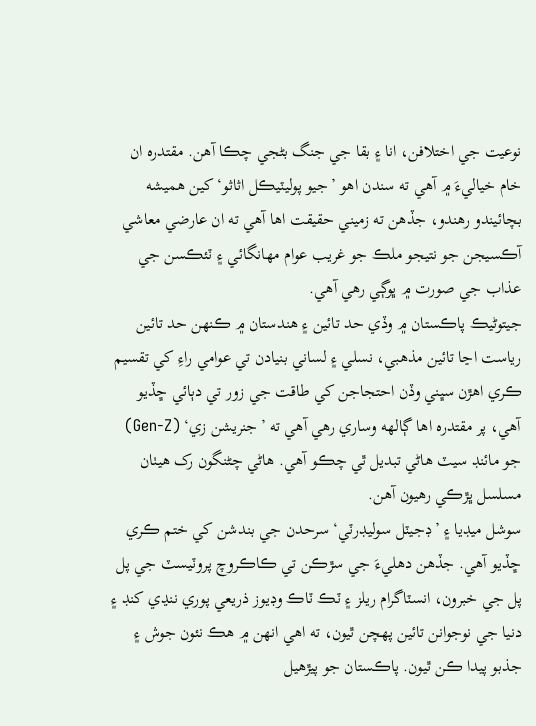نوعيت جي اختلافن، انا ۽ بقا جي جنگ بڻجي چڪا آهن. مقتدره ان خام خياليءَ ۾ آهي ته سندن اهو ’جيو پوليٽيڪل اثاثو‘ کين هميشه بچائيندو رهندو، جڏهن ته زميني حقيقت اها آهي ته ان عارضي معاشي آڪسيجن جو نتيجو ملڪ جو غريب عوام مهانگائي ۽ ٽئڪسن جي عذاب جي صورت ۾ ڀوڳي رهي آهي.
جيتوڻيڪ پاڪستان ۾ وڏي حد تائين ۽ هندستان ۾ ڪنهن حد تائين رياست اڃا تائين مذهبي، نسلي ۽ لساني بنيادن تي عوامي راءِ کي تقسيم ڪري اهڙن سڀني وڏن احتجاجن کي طاقت جي زور تي دٻائي ڇڏيو آهي، پر مقتدره اها ڳالهه وساري رهي آهي ته ’جنريشن زي‘ (Gen-Z) جو مائنڊ سيٽ هاڻي تبديل ٿي چڪو آهي. هاڻي چڻنگون رک هيٺان مسلسل ڀڙڪي رهيون آهن.
سوشل ميڊيا ۽ ’ڊجيٽل سوليڊرٽي‘ سرحدن جي بندشن کي ختم ڪري ڇڏيو آهي. جڏهن دهليءَ جي سڙڪن تي ڪاڪروچ پروٽيسٽ جي پل پل جي خبرون، انسٽاگرام ريلز ۽ ٽڪ ٽاڪ وڊيوز ذريعي پوري ننڍي کنڊ ۽ دنيا جي نوجوانن تائين پهچن ٿيون، ته اهي انهن ۾ هڪ نئون جوش ۽ جذبو پيدا ڪن ٿيون. پاڪستان جو پيڙهيل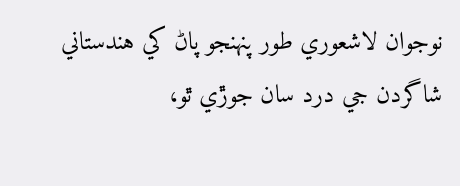نوجوان لاشعوري طور پنهنجو پاڻ کي هندستاني شاگردن جي درد سان جوڙي ٿو،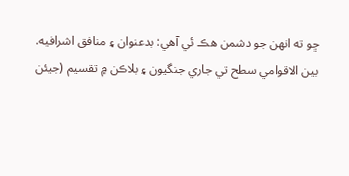ڇو ته انهن جو دشمن هڪ ئي آهي: بدعنوان ۽ منافق اشرافيه.
بين الاقوامي سطح تي جاري جنگيون ۽ بلاڪن ۾ تقسيم (جيئن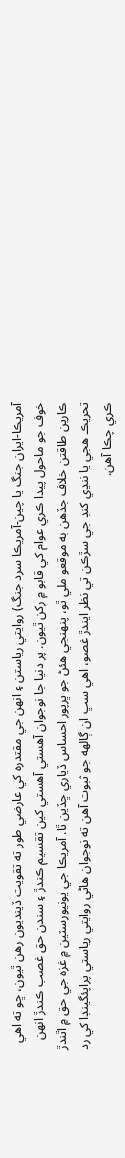آمريڪا-ايران جنگ يا چين-آمريڪا سرد جنگ) روايتي رياستن ۽ انهن جي مقتدره کي عارضي طور ته تقويت ڏينديون رهن ٿيون، ڇو ته اهي خوف جو ماحول پيدا ڪري عوام کي قابو ۾ رکن ٿيون. پر دنيا جا نوجوان آهستي آهستي کين تقسيم ڪندڙ ۽ سندن حق غصب ڪندڙ انهن ڪارين طاقتن خلاف جڏهن به موقعو ملي ٿو، پنهنجي هئڻ جو ڀرپور احساس ڏياري ڇڏين ٿا. آمريڪا جي يونيورسٽين ۾ غزه جي حق ۾ اٿندڙ تحريڪ هجي يا ننڍي کنڊ جي سڙڪن تي نظر ايندڙ غصو، اهي سڀ ان ڳالهه جو ثبوت آهن ته نوجوان هاڻي روايتي رياستي پراپئگينڊا کي رد ڪري چڪا آهن.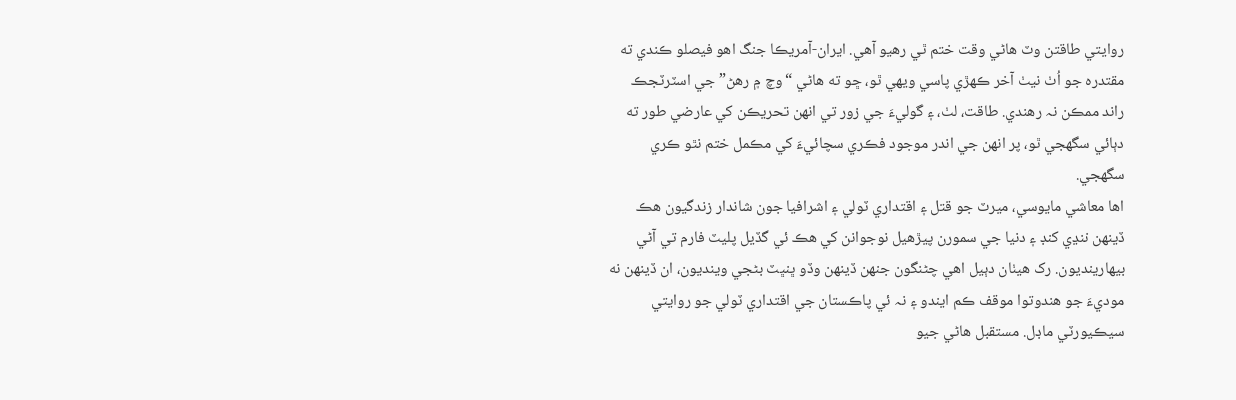روايتي طاقتن وٽ هاڻي وقت ختم ٿي رهيو آهي. ايران-آمريڪا جنگ اهو فيصلو ڪندي ته مقتدره جو اُٺ نيٺ آخر ڪهڙي پاسي ويهي ٿو، ڇو ته هاڻي “وچ ۾ رهڻ” جي اسٽرٽجڪ راند ممڪن نہ رهندي. طاقت، لٺ، ۽ گوليءَ جي زور تي انهن تحريڪن کي عارضي طور ته دٻائي سگهجي ٿو، پر انهن جي اندر موجود فڪري سچائيءَ کي مڪمل ختم نٿو ڪري سگهجي.
اها معاشي مايوسي، ميرٽ جو قتل ۽ اقتداري ٽولي ۽ اشرافيا جون شاندار زندگيون هڪ ڏينهن ننڍي کنڊ ۽ دنيا جي سمورن پيڙھيل نوجوانن کي هڪ ئي گڏيل پليٽ فارم تي آڻي بيهارينديون. رک هيٺان دٻيل اهي چڻنگون جنهن ڏينهن وڏو ڀنڀٽ بڻجي وينديون، ان ڏينهن نه موديءَ جو هندوتوا موقف ڪم ايندو ۽ نہ ئي پاڪستان جي اقتداري ٽولي جو روايتي سيڪيورٽي ماڊل. مستقبل هاڻي جيو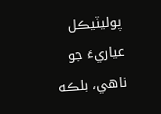پوليٽيڪل عياريءَ جو ناهي، بلڪه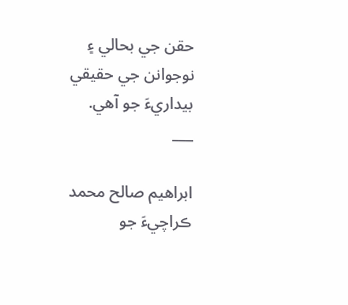حقن جي بحالي ۽ نوجوانن جي حقيقي بيداريءَ جو آهي.
___

ابراھيم صالح محمد ڪراچيءَ جو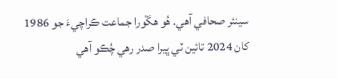سينئر صحافي آھي. ھُو ھڱورا جماعت ڪراچيءَ جو 1986 کان 2024 تائين ٽي ڀيرا صدر رھي چُڪو آھي